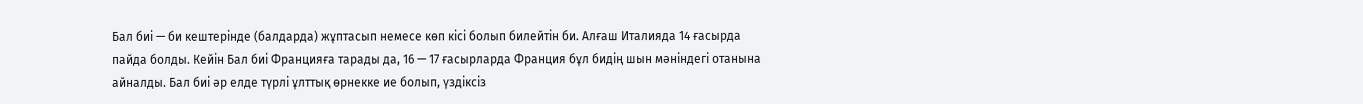Бал биі — би кештерінде (балдарда) жұптасып немесе көп кісі болып билейтін би. Алғаш Италияда 14 ғасырда пайда болды. Кейін Бал биі Францияға тарады да, 16 — 17 ғасырларда Франция бұл бидің шын мәніндегі отанына айналды. Бал биі әр елде түрлі ұлттық өрнекке ие болып, үздіксіз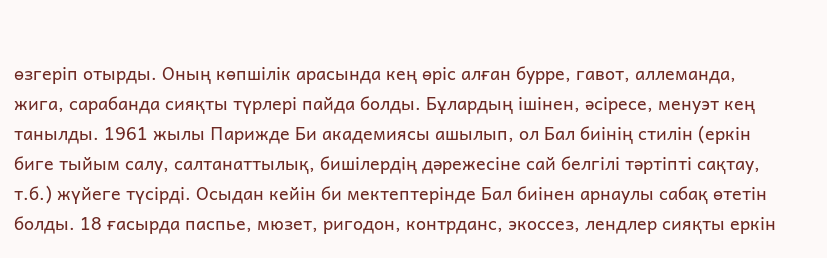өзгеріп отырды. Оның көпшілік арасында кең өріс алған бурре, гавот, аллеманда, жига, сарабанда сияқты түрлері пайда болды. Бұлардың ішінен, әсіресе, менуэт кең танылды. 1961 жылы Парижде Би академиясы ашылып, ол Бал биінің стилін (еркін биге тыйым салу, салтанаттылық, бишілердің дәрежесіне сай белгілі тәртіпті сақтау, т.б.) жүйеге түсірді. Осыдан кейін би мектептерінде Бал биінен арнаулы сабақ өтетін болды. 18 ғасырда паспье, мюзет, ригодон, контрданс, экоссез, лендлер сияқты еркін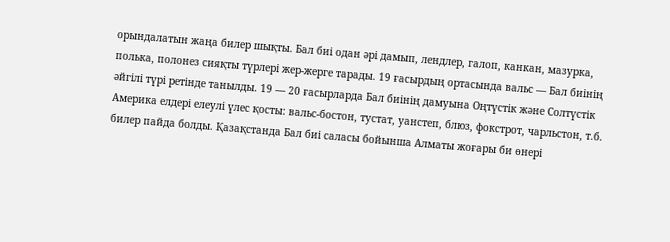орындалатын жаңа билер шықты. Бал биі одан әрі дамып, лендлер, галоп, канкан, мазурка, полька, полонез сияқты түрлері жер-жерге тарады. 19 ғасырдың ортасында вальс — Бал биінің әйгілі түрі ретінде танылды. 19 — 20 ғасырларда Бал биінің дамуына Оңтүстік және Солтүстік Америка елдері елеулі үлес қосты: вальс-бостон, тустат, уанстеп, блюз, фокстрот, чарльстон, т.б. билер пайда болды. Қазақстанда Бал биі саласы бойынша Алматы жоғары би өнері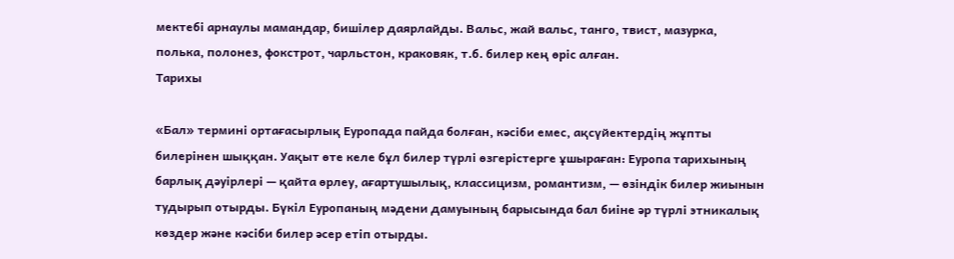мектебі арнаулы мамандар, бишілер даярлайды. Вальс, жай вальс, танго, твист, мазурка, полька, полонез, фокстрот, чарльстон, краковяк, т.б. билер кең өріс алған.
Тарихы

«Бал» термині ортағасырлық Еуропада пайда болған, кәсіби емес, ақсүйектердің жұпты билерінен шыққан. Уақыт өте келе бұл билер түрлі өзгерістерге ұшыраған: Еуропа тарихының барлық дәуірлері — қайта өрлеу, ағартушылық, классицизм, романтизм, — өзіндік билер жиынын тудырып отырды. Бүкіл Еуропаның мәдени дамуының барысында бал биіне әр түрлі этникалық көздер және кәсіби билер әсер етіп отырды.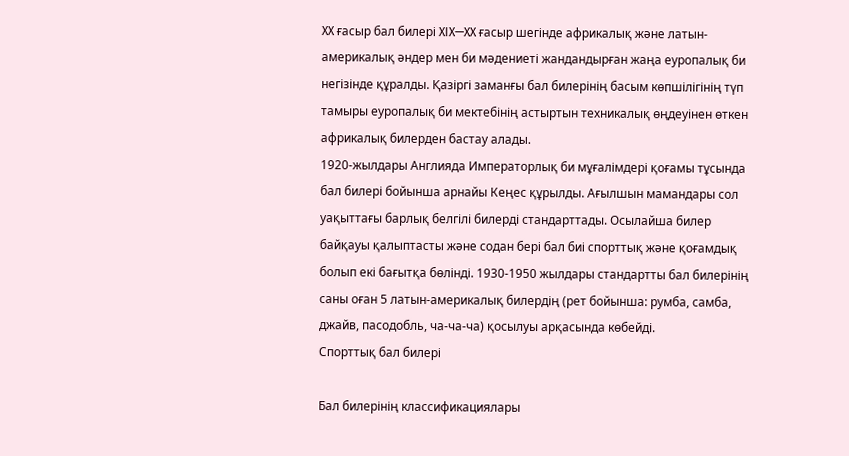XX ғасыр бал билері XIX—XX ғасыр шегінде африкалық және латын-америкалық әндер мен би мәдениеті жандандырған жаңа еуропалық би негізінде құралды. Қазіргі заманғы бал билерінің басым көпшілігінің түп тамыры еуропалық би мектебінің астыртын техникалық өңдеуінен өткен африкалық билерден бастау алады.
1920-жылдары Англияда Императорлық би мұғалімдері қоғамы тұсында бал билері бойынша арнайы Кеңес құрылды. Ағылшын мамандары сол уақыттағы барлық белгілі билерді стандарттады. Осылайша билер байқауы қалыптасты және содан бері бал биі спорттық және қоғамдық болып екі бағытқа бөлінді. 1930-1950 жылдары стандартты бал билерінің саны оған 5 латын-америкалық билердің (рет бойынша: румба, самба, джайв, пасодобль, ча-ча-ча) қосылуы арқасында көбейді.
Спорттық бал билері

Бал билерінің классификациялары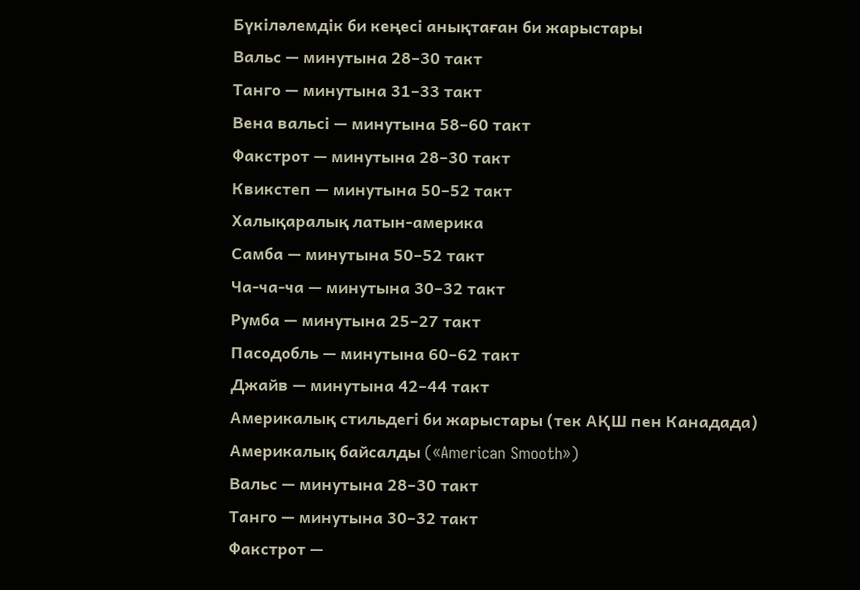Бүкіләлемдік би кеңесі анықтаған би жарыстары
Вальс — минутына 28–30 такт
Танго — минутына 31–33 такт
Вена вальсі — минутына 58–60 такт
Факстрот — минутына 28–30 такт
Квикстеп — минутына 50–52 такт
Халықаралық латын-америка
Самба — минутына 50–52 такт
Ча-ча-ча — минутына 30–32 такт
Румба — минутына 25–27 такт
Пасодобль — минутына 60–62 такт
Джайв — минутына 42–44 такт
Америкалық стильдегі би жарыстары (тек АҚШ пен Канадада)
Америкалық байсалды («American Smooth»)
Вальс — минутына 28–30 такт
Танго — минутына 30–32 такт
Факстрот —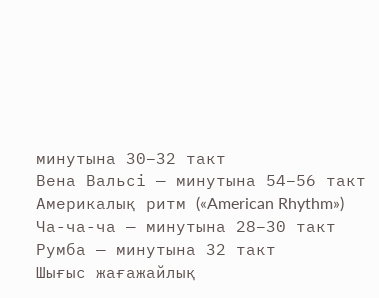минутына 30–32 такт
Вена Вальсі — минутына 54–56 такт
Америкалық ритм («American Rhythm»)
Ча-ча-ча — минутына 28–30 такт
Румба — минутына 32 такт
Шығыс жағажайлық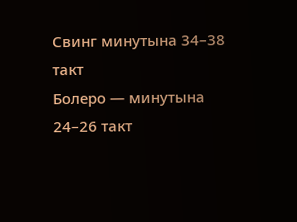Свинг минутына 34–38 такт
Болеро — минутына 24–26 такт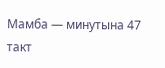Мамба — минутына 47 такт